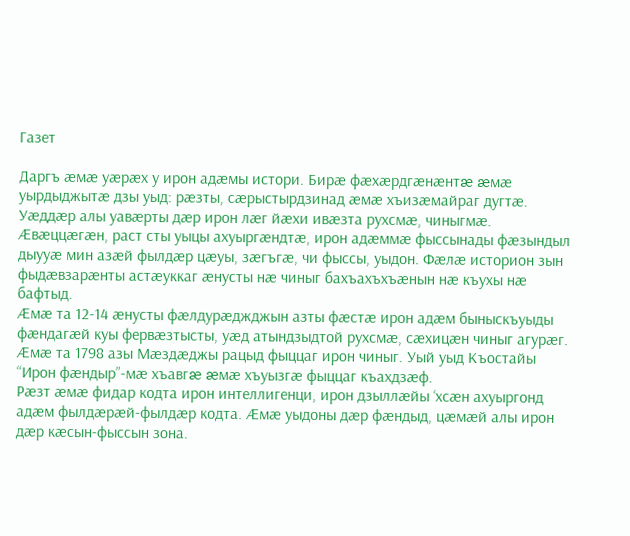Газет

Даргъ æмæ уæрæх у ирон адæмы истори. Бирæ фæхæрдгæнæнтæ æмæ уырдыджытæ дзы уыд: рæзты, сæрыстырдзинад æмæ хъизæмайраг дугтæ. Уæддæр алы уавæрты дæр ирон лæг йæхи ивæзта рухсмæ, чиныгмæ. Æвæццæгæн, раст сты уыцы ахуыргæндтæ, ирон адæммæ фыссынады фæзындыл дыууæ мин азæй фылдæр цæуы, зæгъгæ, чи фыссы, уыдон. Фæлæ историон зын фыдæвзарæнты астæуккаг æнусты нæ чиныг бахъахъхъæнын нæ къухы нæ бафтыд.
Æмæ та 12-14 æнусты фæлдурæджджын азты фæстæ ирон адæм быныскъуыды фæндагæй куы фервæзтысты, уæд атындзыдтой рухсмæ, сæхицæн чиныг агурæг. Æмæ та 1798 азы Мæздæджы рацыд фыццаг ирон чиныг. Уый уыд Къостайы “Ирон фæндыр”-мæ хъавгæ æмæ хъуызгæ фыццаг къахдзæф.
Рæзт æмæ фидар кодта ирон интеллигенци, ирон дзыллæйы ‘хсæн ахуыргонд адæм фылдæрæй-фылдæр кодта. Æмæ уыдоны дæр фæндыд, цæмæй алы ирон дæр кæсын-фыссын зона.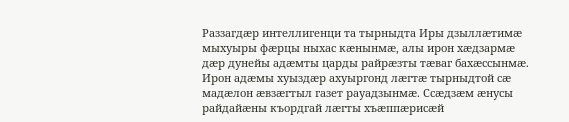Раззагдæр интеллигенци та тырныдта Иры дзыллæтимæ мыхуыры фæрцы ныхас кæнынмæ, алы ирон хæдзармæ дæр дунейы адæмты царды райрæзты тæваг бахæссынмæ.
Ирон адæмы хуыздæр ахуыргонд лæгтæ тырныдтой сæ мадæлон æвзæгтыл газет рауадзынмæ. Ссæдзæм æнусы райдайæны къордгай лæгты хъæппæрисæй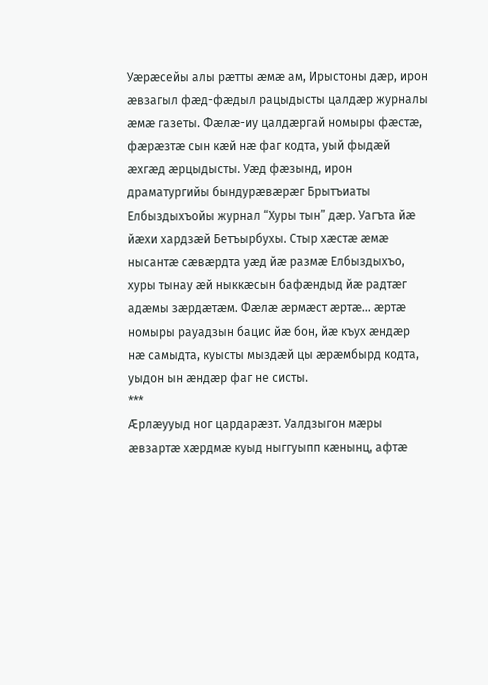Уæрæсейы алы рæтты æмæ ам, Ирыстоны дæр, ирон æвзагыл фæд-фæдыл рацыдысты цалдæр журналы æмæ газеты. Фæлæ-иу цалдæргай номыры фæстæ, фæрæзтæ сын кæй нæ фаг кодта, уый фыдæй æхгæд æрцыдысты. Уæд фæзынд, ирон драматургийы бындурæвæрæг Брытъиаты Елбыздыхъойы журнал “Хуры тын” дæр. Уагъта йæ йæхи хардзæй Бетъырбухы. Стыр хæстæ æмæ нысантæ сæвæрдта уæд йæ размæ Елбыздыхъо, хуры тынау æй ныккæсын бафæндыд йæ радтæг адæмы зæрдæтæм. Фæлæ æрмæст æртæ… æртæ номыры рауадзын бацис йæ бон, йæ къух æндæр нæ самыдта, куысты мыздæй цы æрæмбырд кодта, уыдон ын æндæр фаг не систы.
***
Æрлæууыд ног цардарæзт. Уалдзыгон мæры æвзартæ хæрдмæ куыд ныггуыпп кæнынц, афтæ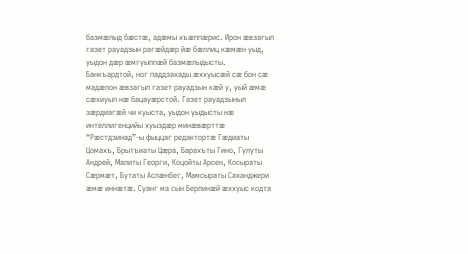базмæлыд бæстæ, адæмы хъæппæрис. Ирон æвзагыл газет рауадзын рагæйдæр йæ бæллиц кæмæн уыд, уыдон дæр æмгуыппæй базмæлыдысты. Банкъардтой, ног паддзахады æххуысæй сæ бон сæ мадæлон æвзагыл газет рауадзын кæй у, уый æмæ сæхиуыл нæ бацауæрстой. Газет рауадзыныл зæрдиагæй чи куыста, уыдон уыдысты нæ интеллигенцийы хуыздæр минæвæрттæ “Рæстдзинад”-ы фыццаг редактортæ Гæдиаты Цомахъ, Брытъиаты Цæра, Барахъты Гино, Гулуты Андрей, Малиты Георги, Коцойты Арсен, Косыраты Сæрмæт, Бутаты Аслæнбег, Мамсыраты Саханджери æмæ иннæтæ. Суанг ма сын Берлинæй æххуыс кодта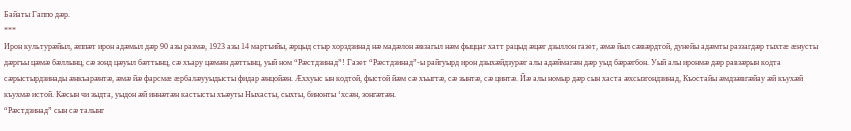Байаты Гаппо дæр.
***
Ирон культурæйыл, æппæт ирон адæмыл дæр 90 азы размæ, 1923 азы 14 мартъийы, æрцыд стыр хорздзинад нæ мадæлон æвзагыл нæм фыццаг хатт рацыд æцæг дзыллон газет, æмæ йыл сæвæрдтой, дунейы адæмты раззагдæр тыхтæ æнусты дæргъы цæмæ бæллынц, сæ зонд цæуыл бæттынц, сæ хъару цæмæн дæттынц, уый ном “Рæстдзинад”! Газет “Рæстдзинад”-ы райгуырд ирон дзыхæйдзурæг алы адæймагæн дæр уыд бæрæгбон. Уый алы иронмæ дæр равзæрын кодта сæрыстырдзинады æнкъарæнтæ, æмæ йæ фарсмæ æрбалæууыдысты фидар æнцойæн. Æххуыс ын кодтой, фыстой йæм сæ хъыгтæ, сæ зынтæ, сæ цинтæ. Йæ алы номыр дæр сын хаста æхсызгондзинад, Къостайы æмдзæвгæйау æй къухæй къухмæ истой. Кæсын чи зыдта, уыдон æй иннæтæн кастысты хъæуты Ныхасты, сыхты, бинонты ‘хсæн, зонгæтæн.
“Рæстдзинад” сын сæ талынг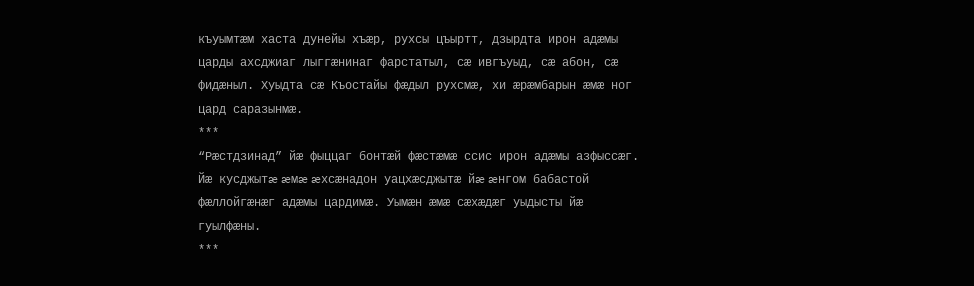къуымтæм хаста дунейы хъæр, рухсы цъыртт, дзырдта ирон адæмы царды ахсджиаг лыггæнинаг фарстатыл, сæ ивгъуыд, сæ абон, сæ фидæныл. Хуыдта сæ Къостайы фæдыл рухсмæ, хи æрæмбарын æмæ ног цард саразынмæ.
***
“Рæстдзинад” йæ фыццаг бонтæй фæстæмæ ссис ирон адæмы азфыссæг. Йæ кусджытæ æмæ æхсæнадон уацхæсджытæ йæ æнгом бабастой фæллойгæнæг адæмы цардимæ. Уымæн æмæ сæхæдæг уыдысты йæ гуылфæны.
***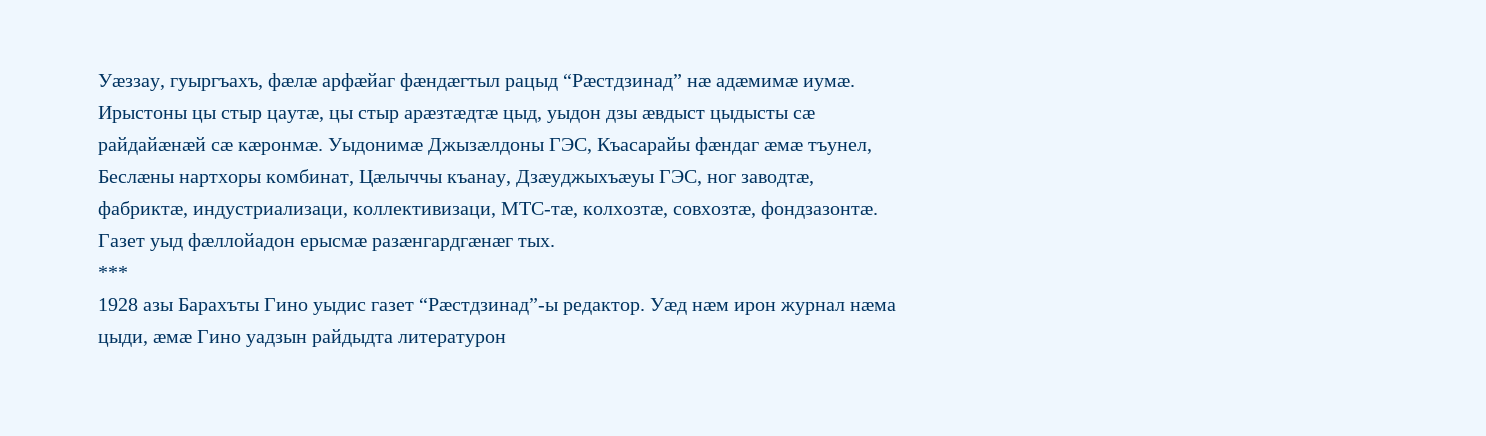Уæззау, гуыргъахъ, фæлæ арфæйаг фæндæгтыл рацыд “Рæстдзинад” нæ адæмимæ иумæ. Ирыстоны цы стыр цаутæ, цы стыр арæзтæдтæ цыд, уыдон дзы æвдыст цыдысты сæ райдайæнæй сæ кæронмæ. Уыдонимæ Джызæлдоны ГЭС, Къасарайы фæндаг æмæ тъунел, Беслæны нартхоры комбинат, Цæлыччы къанау, Дзæуджыхъæуы ГЭС, ног заводтæ, фабриктæ, индустриализаци, коллективизаци, МТС-тæ, колхозтæ, совхозтæ, фондзазонтæ. Газет уыд фæллойадон ерысмæ разæнгардгæнæг тых.
***
1928 азы Барахъты Гино уыдис газет “Рæстдзинад”-ы редактор. Уæд нæм ирон журнал нæма цыди, æмæ Гино уадзын райдыдта литературон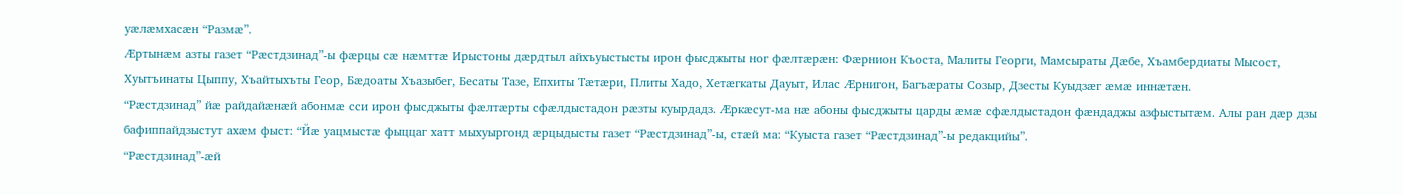уæлæмхасæн “Размæ”.
Æртынæм азты газет “Рæстдзинад”-ы фæрцы сæ нæмттæ Ирыстоны дæрдтыл айхъуыстысты ирон фысджыты ног фæлтæрæн: Фæрнион Къоста, Малиты Георги, Мамсыраты Дæбе, Хъамбердиаты Мысост, Хуытъинаты Цыппу, Хъайтыхъты Геор, Бæдоаты Хъазыбег, Бесаты Тазе, Епхиты Тæтæри, Плиты Хадо, Хетæгкаты Дауыт, Илас Æрнигон, Багъæраты Созыр, Дзесты Куыдзæг æмæ иннæтæн.
“Рæстдзинад” йæ райдайæнæй абонмæ сси ирон фысджыты фæлтæрты сфæлдыстадон рæзты куырдадз. Æркæсут-ма нæ абоны фысджыты царды æмæ сфæлдыстадон фæндаджы азфыстытæм. Алы ран дæр дзы бафиппайдзыстут ахæм фыст: “Йæ уацмыстæ фыццаг хатт мыхуыргонд æрцыдысты газет “Рæстдзинад”-ы, стæй ма: “Куыста газет “Рæстдзинад”-ы редакцийы”.
“Рæстдзинад”-æй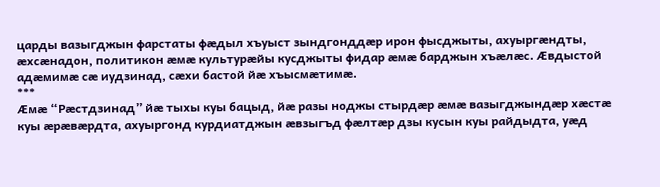царды вазыгджын фарстаты фæдыл хъуыст зындгонддæр ирон фысджыты, ахуыргæндты, æхсæнадон, политикон æмæ культурæйы кусджыты фидар æмæ барджын хъæлæс. Æвдыстой адæмимæ сæ иудзинад, сæхи бастой йæ хъысмæтимæ.
***
Æмæ “Рæстдзинад” йæ тыхы куы бацыд, йæ разы ноджы стырдæр æмæ вазыгджындæр хæстæ куы æрæвæрдта, ахуыргонд курдиатджын æвзыгъд фæлтæр дзы кусын куы райдыдта, уæд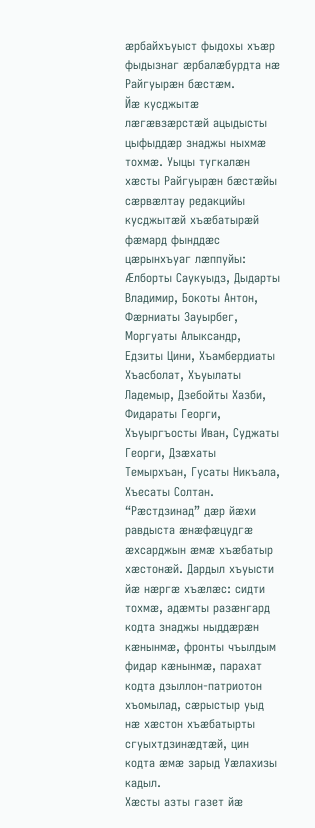æрбайхъуыст фыдохы хъæр фыдызнаг æрбалæбурдта нæ Райгуырæн бæстæм.
Йæ кусджытæ лæгæвзæрстæй ацыдысты цыфыддæр знаджы ныхмæ тохмæ. Уыцы тугкалæн хæсты Райгуырæн бæстæйы сæрвæлтау редакцийы кусджытæй хъæбатырæй фæмард фынддæс цæрынхъуаг лæппуйы: Æлборты Саукуыдз, Дыдарты Владимир, Бокоты Антон, Фæрниаты Зауырбег, Моргуаты Алыксандр, Едзиты Цини, Хъамбердиаты Хъасболат, Хъуылаты Ладемыр, Дзебойты Хазби, Фидараты Георги, Хъуыргъосты Иван, Суджаты Георги, Дзæхаты Темырхъан, Гусаты Никъала, Хъесаты Солтан.
“Рæстдзинад” дæр йæхи равдыста æнæфæцудгæ æхсарджын æмæ хъæбатыр хæстонæй. Дардыл хъуысти йæ нæргæ хъæлæс: сидти тохмæ, адæмты разæнгард кодта знаджы ныддæрæн кæнынмæ, фронты чъылдым фидар кæнынмæ, парахат кодта дзыллон-патриотон хъомылад, сæрыстыр уыд нæ хæстон хъæбатырты сгуыхтдзинæдтæй, цин кодта æмæ зарыд Уæлахизы кадыл.
Хæсты азты газет йæ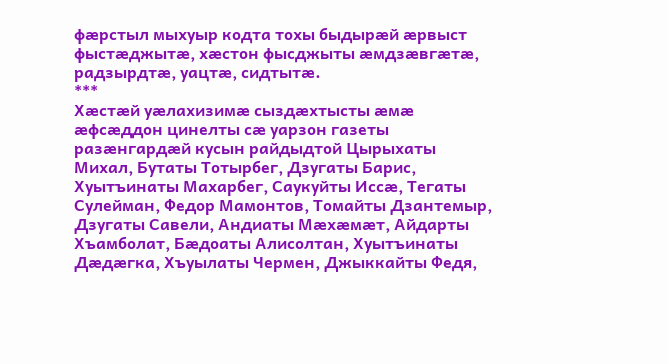фæрстыл мыхуыр кодта тохы быдырæй æрвыст фыстæджытæ, хæстон фысджыты æмдзæвгæтæ, радзырдтæ, уацтæ, сидтытæ.
***
Хæстæй уæлахизимæ сыздæхтысты æмæ æфсæддон цинелты сæ уарзон газеты разæнгардæй кусын райдыдтой Цырыхаты Михал, Бутаты Тотырбег, Дзугаты Барис, Хуытъинаты Махарбег, Саукуйты Иссæ, Тегаты Сулейман, Федор Мамонтов, Томайты Дзантемыр, Дзугаты Савели, Андиаты Мæхæмæт, Айдарты Хъамболат, Бæдоаты Алисолтан, Хуытъинаты Дæдæгка, Хъуылаты Чермен, Джыккайты Федя,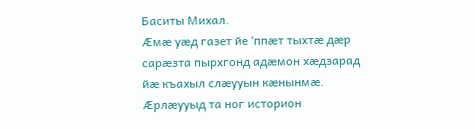Баситы Михал.
Æмæ уæд газет йе ‘ппæт тыхтæ дæр сарæзта пырхгонд адæмон хæдзарад йæ къахыл слæууын кæнынмæ. Æрлæууыд та ног историон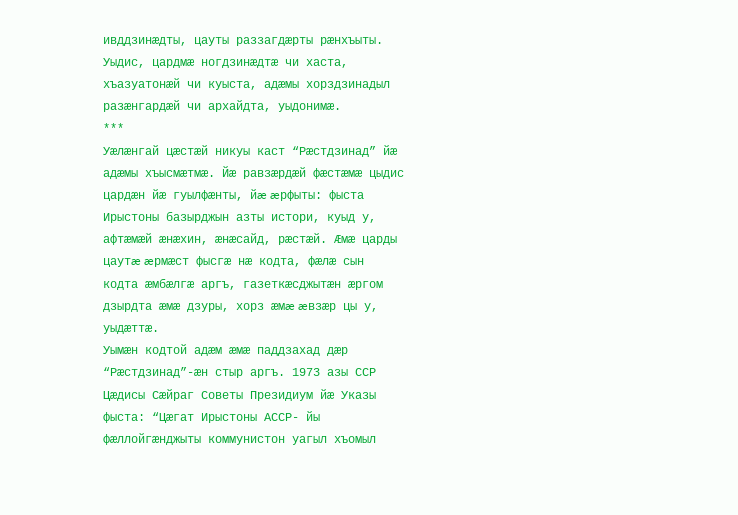ивддзинæдты, цауты раззагдæрты рæнхъыты. Уыдис, цардмæ ногдзинæдтæ чи хаста, хъазуатонæй чи куыста, адæмы хорздзинадыл разæнгардæй чи архайдта, уыдонимæ.
***
Уæлæнгай цæстæй никуы каст “Рæстдзинад” йæ адæмы хъысмæтмæ. Йæ равзæрдæй фæстæмæ цыдис цардæн йæ гуылфæнты, йæ æрфыты: фыста Ирыстоны базырджын азты истори, куыд у, афтæмæй æнæхин, æнæсайд, рæстæй. Æмæ царды цаутæ æрмæст фысгæ нæ кодта, фæлæ сын кодта æмбæлгæ аргъ, газеткæсджытæн æргом дзырдта æмæ дзуры, хорз æмæ æвзæр цы у, уыдæттæ.
Уымæн кодтой адæм æмæ паддзахад дæр “Рæстдзинад”-æн стыр аргъ. 1973 азы ССР Цæдисы Сæйраг Советы Президиум йæ Указы фыста: “Цæгат Ирыстоны АССР- йы фæллойгæнджыты коммунистон уагыл хъомыл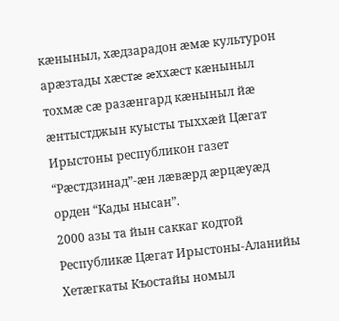кæныныл, хæдзарадон æмæ культурон арæзтады хæстæ æххæст кæныныл тохмæ сæ разæнгард кæныныл йæ æнтыстджын куысты тыххæй Цæгат Ирыстоны республикон газет “Рæстдзинад”-æн лæвæрд æрцæуæд орден “Кады нысан”.
2000 азы та йын саккаг кодтой Республикæ Цæгат Ирыстоны-Аланийы Хетæгкаты Къостайы номыл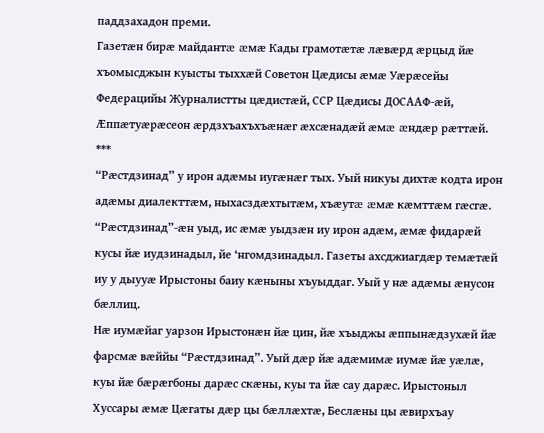паддзахадон преми.
Газетæн бирæ майдантæ æмæ Кады грамотæтæ лæвæрд æрцыд йæ хъомысджын куысты тыххæй Советон Цæдисы æмæ Уæрæсейы Федерацийы Журналистты цæдистæй, ССР Цæдисы ДОСААФ-æй, Æппæтуæрæсеон æрдзхъахъхъæнæг æхсæнадæй æмæ æндæр рæттæй.
***
“Рæстдзинад” у ирон адæмы иугæнæг тых. Уый никуы дихтæ кодта ирон адæмы диалекттæм, ныхасздæхтытæм, хъæутæ æмæ кæмттæм гæсгæ. “Рæстдзинад”-æн уыд, ис æмæ уыдзæн иу ирон адæм, æмæ фидарæй кусы йæ иудзинадыл, йе ‘нгомдзинадыл. Газеты ахсджиагдæр темæтæй иу у дыууæ Ирыстоны баиу кæныны хъуыддаг. Уый у нæ адæмы æнусон бæллиц.
Нæ иумæйаг уарзон Ирыстонæн йæ цин, йæ хъыджы æппынæдзухæй йæ фарсмæ вæййы “Рæстдзинад”. Уый дæр йæ адæмимæ иумæ йæ уæлæ, куы йæ бæрæгбоны дарæс скæны, куы та йæ сау дарæс. Ирыстоныл Хуссары æмæ Цæгаты дæр цы бæллæхтæ, Беслæны цы æвирхъау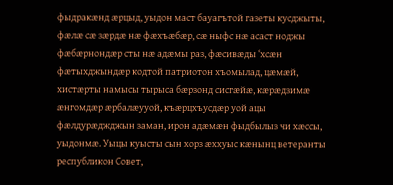фыдракæнд æрцыд, уыдон маст бауагътой газеты кусджыты, фæлæ сæ зæрдæ нæ фæхъæбæр, сæ ныфс нæ асаст ноджы фæбæрнондæр сты нæ адæмы раз, фæсивæды ‘хсæн фæтыхджындæр кодтой патриотон хъомылад, цæмæй, хистæрты намысы тырыса бæрзонд сисгæйæ, кæрæдзимæ æнгомдæр æрбалæууой, къæрцхъусдæр уой ацы фæлдурæджджын заман, ирон адæмæн фыдбылыз чи хæссы, уыдонмæ. Уыцы куысты сын хорз æххуыс кæнынц ветеранты республикон Совет,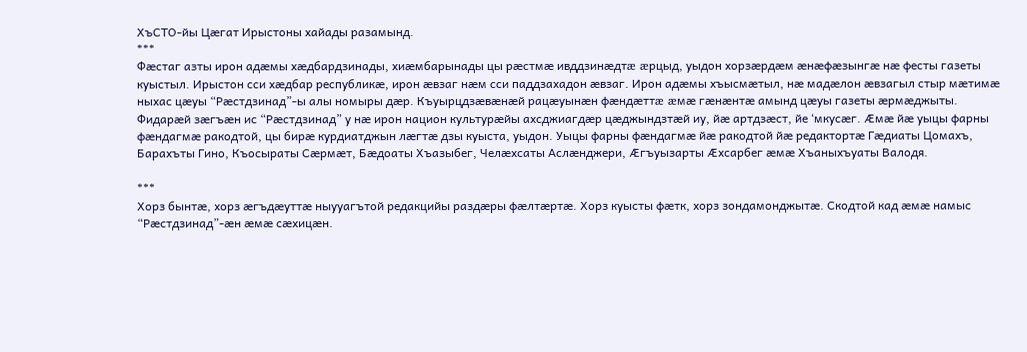ХъСТО-йы Цæгат Ирыстоны хайады разамынд.
***
Фæстаг азты ирон адæмы хæдбардзинады, хиæмбарынады цы рæстмæ ивддзинæдтæ æрцыд, уыдон хорзæрдæм æнæфæзынгæ нæ фесты газеты куыстыл. Ирыстон сси хæдбар республикæ, ирон æвзаг нæм сси паддзахадон æвзаг. Ирон адæмы хъысмæтыл, нæ мадæлон æвзагыл стыр мæтимæ ныхас цæуы “Рæстдзинад”-ы алы номыры дæр. Къуырцдзæвæнæй рацæуынæн фæндæттæ æмæ гæнæнтæ амынд цæуы газеты æрмæджыты.
Фидарæй зæгъæн ис “Рæстдзинад” у нæ ирон национ культурæйы ахсджиагдæр цæджындзтæй иу, йæ артдзæст, йе ‘мкусæг. Æмæ йæ уыцы фарны фæндагмæ ракодтой, цы бирæ курдиатджын лæгтæ дзы куыста, уыдон. Уыцы фарны фæндагмæ йæ ракодтой йæ редактортæ Гæдиаты Цомахъ, Барахъты Гино, Къосыраты Сæрмæт, Бæдоаты Хъазыбег, Челæхсаты Аслæнджери, Æгъуызарты Æхсарбег æмæ Хъаныхъуаты Валодя.

***
Хорз бынтæ, хорз æгъдæуттæ ныууагътой редакцийы раздæры фæлтæртæ. Хорз куысты фæтк, хорз зондамонджытæ. Скодтой кад æмæ намыс “Рæстдзинад”-æн æмæ сæхицæн.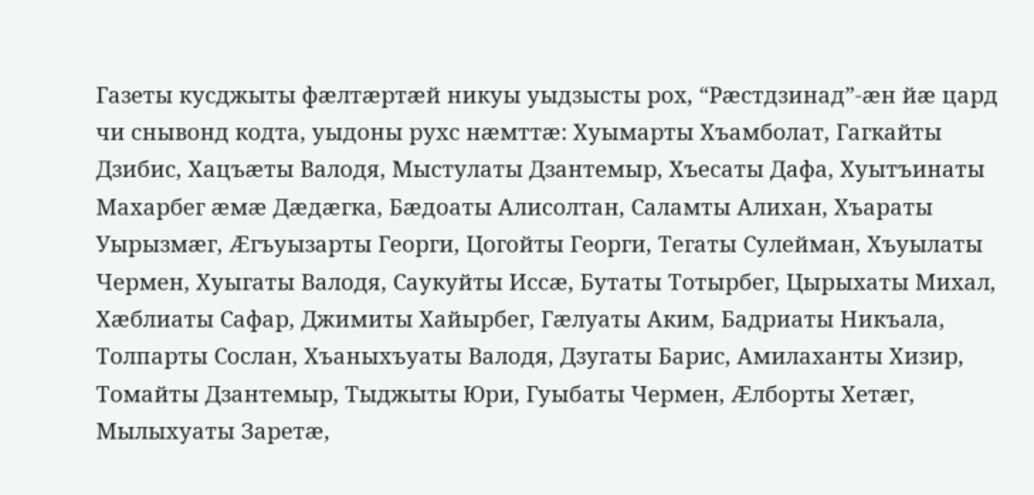Газеты кусджыты фæлтæртæй никуы уыдзысты рох, “Рæстдзинад”-æн йæ цард чи снывонд кодта, уыдоны рухс нæмттæ: Хуымарты Хъамболат, Гагкайты Дзибис, Хацъæты Валодя, Мыстулаты Дзантемыр, Хъесаты Дафа, Хуытъинаты Махарбег æмæ Дæдæгка, Бæдоаты Алисолтан, Саламты Алихан, Хъараты Уырызмæг, Æгъуызарты Георги, Цогойты Георги, Тегаты Сулейман, Хъуылаты Чермен, Хуыгаты Валодя, Саукуйты Иссæ, Бутаты Тотырбег, Цырыхаты Михал, Хæблиаты Сафар, Джимиты Хайырбег, Гæлуаты Аким, Бадриаты Никъала, Толпарты Сослан, Хъаныхъуаты Валодя, Дзугаты Барис, Амилаханты Хизир, Томайты Дзантемыр, Тыджыты Юри, Гуыбаты Чермен, Æлборты Хетæг, Мылыхуаты Заретæ,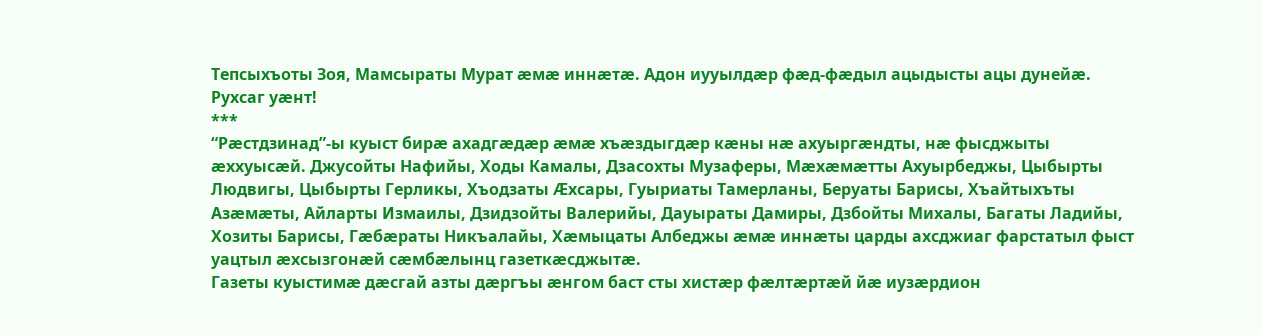Тепсыхъоты Зоя, Мамсыраты Мурат æмæ иннæтæ. Адон иууылдæр фæд-фæдыл ацыдысты ацы дунейæ. Рухсаг уæнт!
***
“Рæстдзинад”-ы куыст бирæ ахадгæдæр æмæ хъæздыгдæр кæны нæ ахуыргæндты, нæ фысджыты æххуысæй. Джусойты Нафийы, Ходы Камалы, Дзасохты Музаферы, Мæхæмæтты Ахуырбеджы, Цыбырты Людвигы, Цыбырты Герликы, Хъодзаты Æхсары, Гуыриаты Тамерланы, Беруаты Барисы, Хъайтыхъты Азæмæты, Айларты Измаилы, Дзидзойты Валерийы, Дауыраты Дамиры, Дзбойты Михалы, Багаты Ладийы, Хозиты Барисы, Гæбæраты Никъалайы, Хæмыцаты Албеджы æмæ иннæты царды ахсджиаг фарстатыл фыст уацтыл æхсызгонæй сæмбæлынц газеткæсджытæ.
Газеты куыстимæ дæсгай азты дæргъы æнгом баст сты хистæр фæлтæртæй йæ иузæрдион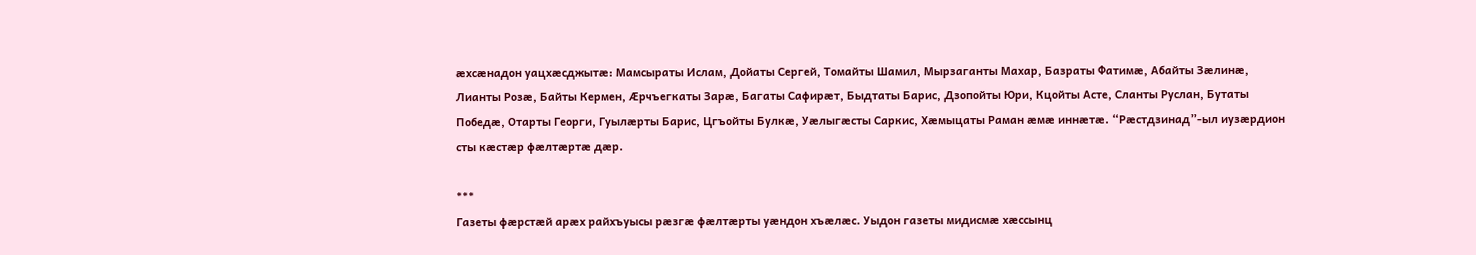æхсæнадон уацхæсджытæ: Мамсыраты Ислам, Дойаты Сергей, Томайты Шамил, Мырзаганты Махар, Базраты Фатимæ, Абайты Зæлинæ, Лианты Розæ, Байты Кермен, Æрчъегкаты Зарæ, Багаты Сафирæт, Быдтаты Барис, Дзопойты Юри, Кцойты Асте, Сланты Руслан, Бутаты Победæ, Отарты Георги, Гуылæрты Барис, Цгъойты Булкæ, Уæлыгæсты Саркис, Хæмыцаты Раман æмæ иннæтæ. “Рæстдзинад”-ыл иузæрдион сты кæстæр фæлтæртæ дæр.

***
Газеты фæрстæй арæх райхъуысы рæзгæ фæлтæрты уæндон хъæлæс. Уыдон газеты мидисмæ хæссынц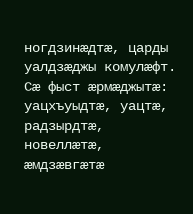ногдзинæдтæ, царды уалдзæджы комулæфт. Сæ фыст æрмæджытæ: уацхъуыдтæ, уацтæ, радзырдтæ, новеллæтæ, æмдзæвгæтæ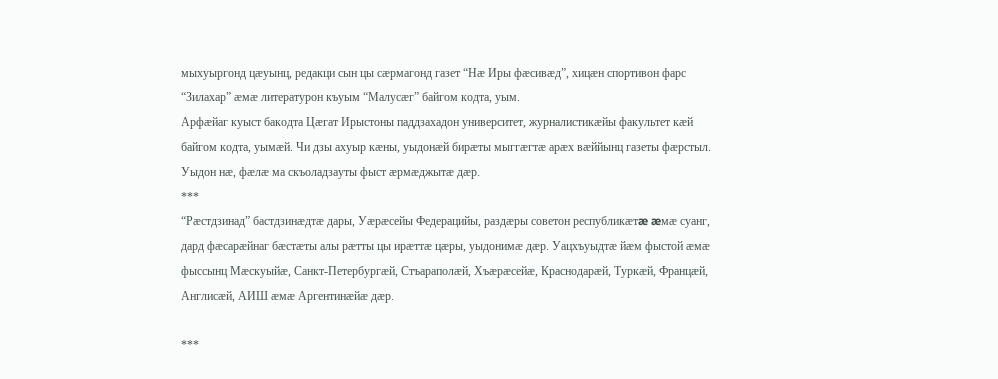мыхуыргонд цæуынц, редакци сын цы сæрмагонд газет “Нæ Иры фæсивæд”, хицæн спортивон фарс “Зилахар” æмæ литературон къуым “Малусæг” байгом кодта, уым.
Арфæйаг куыст бакодта Цæгат Ирыстоны паддзахадон университет, журналистикæйы факультет кæй байгом кодта, уымæй. Чи дзы ахуыр кæны, уыдонæй бирæты мыггæгтæ арæх вæййынц газеты фæрстыл. Уыдон нæ, фæлæ ма скъоладзауты фыст æрмæджытæ дæр.
***
“Рæстдзинад” бастдзинæдтæ дары, Уæрæсейы Федерацийы, раздæры советон республикæтæ æмæ суанг, дард фæсарæйнаг бæстæты алы рæтты цы ирæттæ цæры, уыдонимæ дæр. Уацхъуыдтæ йæм фыстой æмæ фыссынц Мæскуыйæ, Санкт-Петербургæй, Стъараполæй, Хъæрæсейæ, Краснодарæй, Туркæй, Францæй, Англисæй, АИШ æмæ Аргентинæйæ дæр.

***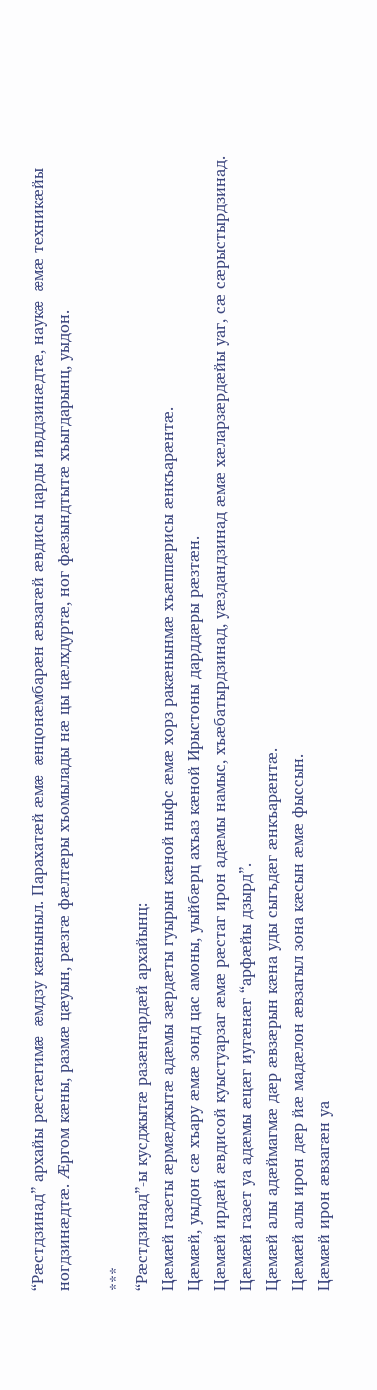“Рæстдзинад” архайы рæстæгимæ æмдзу кæныныл. Парахатæй æмæ æнцонæмбарæн æвзагæй æвдисы царды ивддзинæдтæ, наукæ æмæ техникæйы ногдзинæдтæ. Æргом кæны, размæ цæуын, рæзгæ фæлтæры хъомылады нæ цы цæлхдуртæ, ног фæзындтытæ хъыгдарынц, уыдон.

***
“Рæстдзинад”-ы кусджытæ разæнгардæй архайынц:
Цæмæй газеты æрмæджытæ адæмы зæрдæты гуырын кæной ныфс æмæ хорз ракæнынмæ хъæппæрисы æнкъарæнтæ.
Цæмæй, уыдон сæ хъару æмæ зонд цас амоны, уыйбæрц ахъаз кæной Ирыстоны дарддæры рæзтæн.
Цæмæй ирдæй æвдисой куыстуарзаг æмæ рæстаг ирон адæмы намыс, хъæбатырдзинад, уæздандзинад æмæ хæларзæрдæйы уаг, сæ сæрыстырдзинад.
Цæмæй газет уа адæмы æцæг иугæнæг “арфæйы дзырд”.
Цæмæй алы адæймагмæ дæр æвзæрын кæна уды сыгъдæг æнкъарæнтæ.
Цæмæй алы ирон дæр йæ мадæлон æвзагыл зона кæсын æмæ фыссын.
Цæмæй ирон æвзагæн уа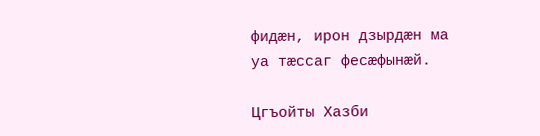фидæн, ирон дзырдæн ма уа тæссаг фесæфынæй.

Цгъойты Хазби